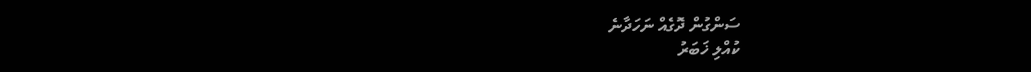ސަންގުން ދޮގެއް ނަހަދާނެ
ކުއްލި ޚަބަރު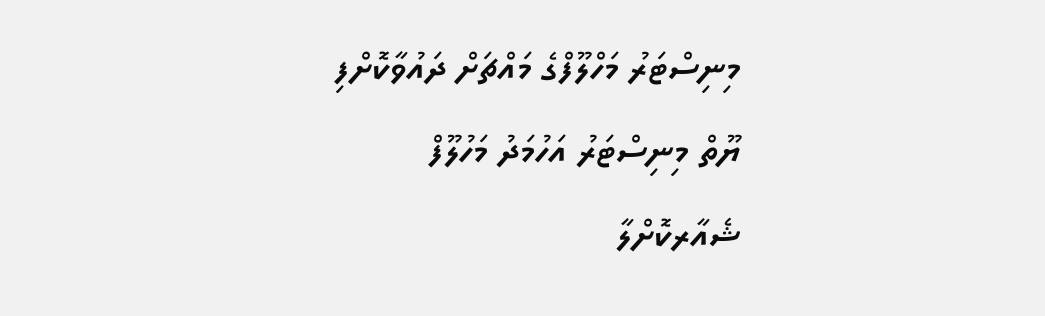މިނިސްޓަރު މަހްލޫފްގެ މައްޗަށް ދައުވާކޮށްފި
ޔޫތް މިނިސްޓަރު އަހުމަދު މަހުލޫފް
ޝެއާރކޮށްލާ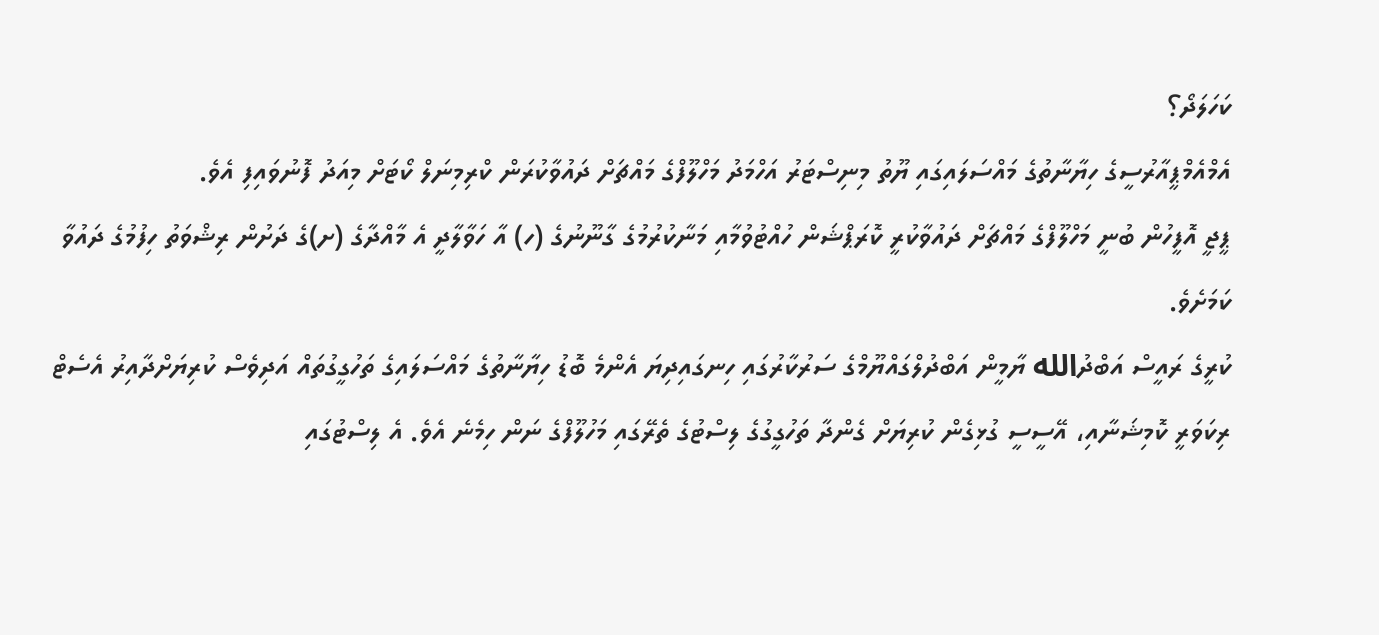ކަހަލަދޯ؟
އެމްއެމްޕީއާރުސީގެ ހިޔާނާތުގެ މައްސަލައިގައި ޔޫތު މިނިސްޓަރު އަހްމަދު މަހްލޫފްގެ މައްޗަށް ދައުވާކުރަން ކްރިމިނަލް ކޯޓަށް މިއަދު ފޮނުވައިފި އެވެ.
ޕީޖީ އޮފީހުން ބުނީ މަހްލޫފްގެ މައްޗަށް ދައުވާކުރީ ކޮރަޕްޝަން ހުއްޓުވުމާއި މަނާކުރުމުގެ ގާނޫނުގެ (ހ) އާ ހަވާލާދީ އެ މާއްދާގެ (ށ)ގެ ދަށުން ރިޝްވަތު ހިފުމުގެ ދައުވާ ކަމަށެވެ.
ކުރީގެ ރައީސް އަބްދުالله ޔާމީން އަބްދުލްގައްޔޫމްގެ ސަރުކާރުގައި ހިނގައިދިޔަ އެންމެ ބޮޑު ހިޔާނާތުގެ މައްސަލައިގެ ތަހުގީގުތައް އަދިވެސް ކުރިޔަށްދާއިރު އެސެޓް ރިކަވަރީ ކޮމިޝަނާއި، އޭސީސީ ގުޅިގެން ކުރިޔަށް ގެންދާ ތަހުގީގުގެ ލިސްޓުގެ ތެރޭގައި މަހުލޫފްގެ ނަން ހިމެނެ އެވެ. އެ ލިސްޓުގައި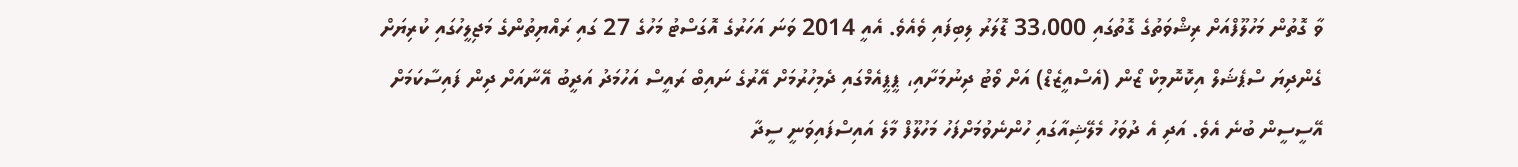ވާ ގޮތުން މަހުލޫފްއަށް ރިޝްވަތުގެ ގޮތުގައި 33،000 ޑޮލަރު ލިބިފައި ވެއެވެ. އެއީ 2014 ވަނަ އަހަރުގެ އޮގަސްޓު މަހުގެ 27 ގައި ރައްޔިތުންގެ މަޖިލީހުގައި ކުރިޔަށް ގެންދިޔަ ސްޕެޝަލް އިކޮނޮމިކް ޒޯން (އެސްއީޒެޑް) އަށް ވޯޓު ދިނުމަށާއި، ޕީޕީއެމްގައި ދެމިހުރުމަށް އޭރުގެ ނައިބް ރައީސް އަހުމަދު އަދީބު އޭނާއަށް ދިން ފައިސާކަމަށް އޭސީސީން ބުނެ އެވެ. އަދި އެ ދުވަހު މެލޭޝިއާގައި ހުންނެވުމަށްފަހު މަހުލޫފް މާލެ އައިސްފައިވަނީ ސީދާ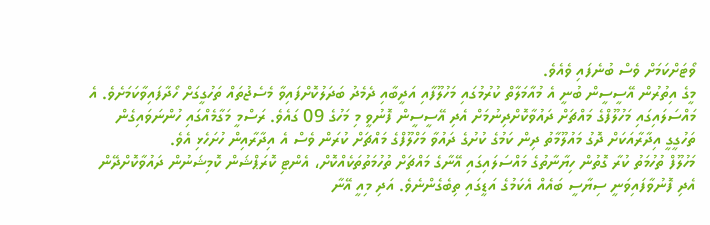ވޯޓަށްކަމަށް ވެސް ބުނެފައި ވެއެވެ.
މީގެ އިތުރުން އޭސީސީން ބުނީ އެ މުއާމަލާތް ކުރުމުގައި މަހުލޫފާއި އަދީބާއި ދެމެދު ބަދަލުކޮށްފައިވާ މެސެޖުތައް ތަހުގީގަށް ހޯދާފައިވާކަމަށެވެ. އެ މައްސަލައިގައި މަހުލޫފްގެ މައްޗަށް ދައުވާކޮށްދިނުމަށް އެދި އޭސީސީން ފޮނުވީ މި މަހުގެ 09 ގައެވެ. ރަސްމީ މަގާމެއްގައި ހުންނަވައިގެން ތަހުގީގީ އިދާރާއަކަށް ދޮގު މައުލޫމާތު ދިން ކަމުގެ ކުށުގެ ދައުވާ މަހްލޫފްގެ މައްޗަށް ކުރަން ވެސް އެ އިދާރާއިން ހުށަހެޅި އެވެ.
މަހުލޫފް ތުހުމަތު ކުރާ ގޮތުން ހިޔާނާތުގެ މައްސަލައިގައި އޭނާގެ މައްޗަށް ތުހުމަތުތަކެއްކޮށް، އެންޓި ކޮރަޕްޝަން ކޮމިޝަނުން ދައުވާކޮށްދޭން އެދި ފޮނުވާފައިވަނީ ސިޔާސީ ބައެއް އެކަމުގެ އަޑީގައި ތިބެގެންނެވެ. އަދި މިއީ އޭނާ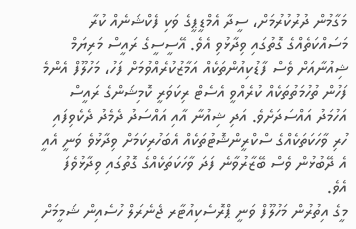މަގާމުން ދުރުކުރުމަށް، ސީދާ އެމްޑީޕީގެ ވަކި ފެކްޝަނެއް ކުރާ މަސައްކަތެއްގެ ގޮތުގައި ވިދާޅުވި އެވެ. އޭސީސީގެ ރައީސް މަރިޔަމް ޝިއުނާއަށް ވެސް ފާޑުކިއުންތަކެއް އަމާޒުކުރެއްވުމަށް ފަހު، މަހުލޫފް އެންމެ ފަހުން ތުހުމަތުތަކެއް ކުރެއްވީ އެސެޓް ރިކަވަރީ ކޮމިޝަންގެ ރައީސް އަހުމަދު އައްސަދަށެވެ. އަދި ޝިއުނާ އާއި އައްސަދު ދެމެދު ދެކެވިފައި ހުރި ވާހަކަތަކެއްގެ ސްކްރީންޝޮޓުތަކެއް އެބަހުރިކަމަށް ވިދާޅުވެ ވަނީ އެއީ އެ ދޭބުޅުން ވެސް ބޭޒާރުވާނެ ފަދަ ވާހަކަތަކެއްގެ ގޮތުގައި ވިދާޅުވެފަ އެވެ.
މީގެ އިތުރުން މަހުލޫފް ވަނީ ޕްރޮސެކިއުޓާރ ޖެނެރަލް ހުސެއިން ޝަމީމަށް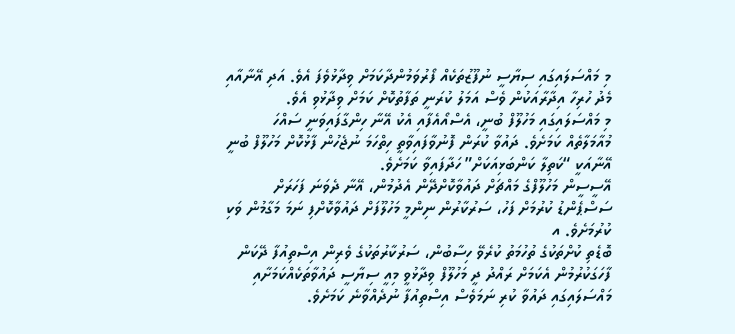މި މައްސަލައިގައި ސިޔާސީ ނުފޫޒުތަކެއް ފޯރުވަމުންދާކަމަށް ވިދާޅުވެފަ އެވެ. އަދި އޭނާއާއި މެދު ހުރިހާ އިދާރާއަކުން ވެސް އަމަލު ކުރަނީ ތަފާތުކޮށް ކަމަށް ވިދާޅުވި އެވެ.
މި މައްސަލައިގައި މަހުލޫފް ބުނީ، އެސްއޯއެފާއި އެކު އޭނާ ހިންގާފައިވަނީ ސައްހަ މުއާމަލާތެއް ކަމަށެވެ. ދައުވާ ކުރަން ފޮނުވާފައިވާތީ ހިތްހަމަ ނުޖެހުން ފާޅުކޮށް މަހުލޫފް ބުނީ އޭނާއަކީ “ކަތިލާ ކަންބަޅިއަކަށް” ހަދާފައިވާ ކަމަށެވެ.
އޭސީސީން މަހުލޫފްގެ މައްޗަށް ދައުވާކޮށްދޭން އެދުމުން، އޭނާ ދެވަނަ ފަހަރަށް ސަސްޕެންޑު ކުރުމަށް ފަހު، ސަރުކާރުން ނިންމީ މަހުލޫފަށް ދައުވާކޮށްފި ނަމަ މަގާމުން ވަކި ކުރުމަށެވެ. އ
ބޮޑެތި ކުށްތަކުގެ ތުހުމަތު ކުރެވޭ ހިސާބުން، ސަރުކާރުތަކުގެ ވެރިން އިސްތިއުފާ ދޭކަން ފާހަގަކުރުމުން އެކަމަށް ރައްދު ދީ މަހުލޫފް ވިދާޅުވީ މިއީ ސިޔާސީ ދައުވާތަކެއްކަމަށާއި މައްސަލައިގައި ދައުވާ ކުރި ނަމަވެސް އިސްތިއުފާ ނުދެއްވާނެ ކަމަށެވެ.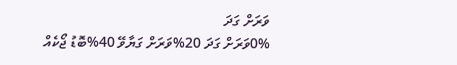ވަރަށް ގަދަ
0%ވަރަށް ގަދަ 20%ވަރަށް ގަޔާވޭ 40%ބޮޑު ޖޯކެއް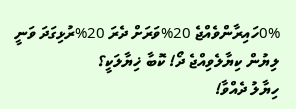0%ހައިރާންވެއްޖެ 20%ވަރަށް ދެރަ 20%ރުޅިގަދަ ވަނީ
ލިޔުން ކިޔާލެވިއްޖެ ދޯ! ކޮބާ ޚިޔާލަކީ؟
ހިޔާލު ދެއްވާ!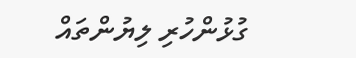ގުޅުންހުރި ލިޔުންތައް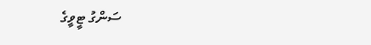ސަންގު ޓީވީގެ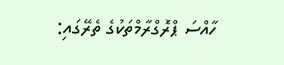ހާއްސަ ޕްރޮގްރާމްތަކުގެ ތެރޭގައި: